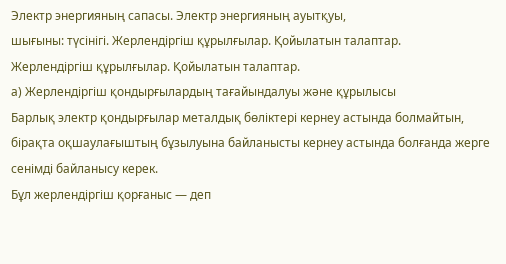Электр энергияның сапасы. Электр энергияның ауытқуы,
шығыны: түсінігі. Жерлендіргіш құрылғылар. Қойылатын талаптар.
Жерлендіргіш құрылғылар. Қойылатын талаптар.
а) Жерлендіргіш қондырғылардың тағайындалуы және құрылысы
Барлық электр қондырғылар металдық бөліктері кернеу астында болмайтын, бірақта оқшаулағыштың бұзылуына байланысты кернеу астында болғанда жерге сенімді байланысу керек.
Бұл жерлендіргіш қорғаныс — деп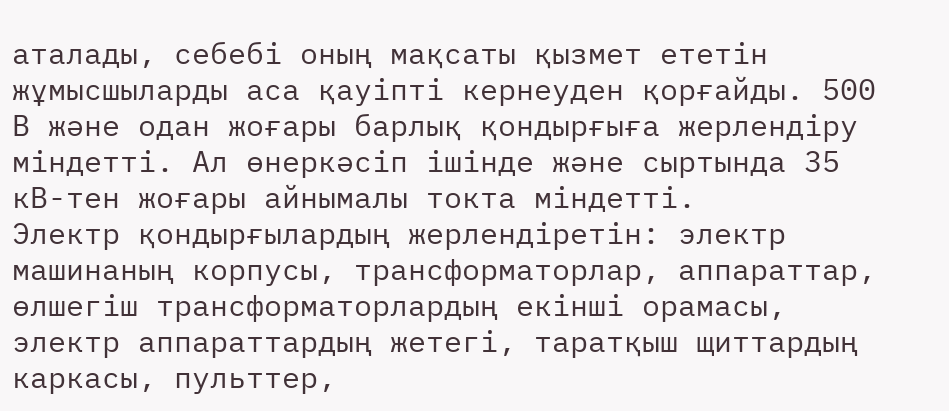аталады, себебі оның мақсаты қызмет ететін жұмысшыларды аса қауіпті кернеуден қорғайды. 500 В және одан жоғары барлық қондырғыға жерлендіру міндетті. Ал өнеркәсіп ішінде және сыртында 35 кВ-тен жоғары айнымалы токта міндетті.
Электр қондырғылардың жерлендіретін: электр машинаның корпусы, трансформаторлар, аппараттар, өлшегіш трансформаторлардың екінші орамасы, электр аппараттардың жетегі, таратқыш щиттардың каркасы, пульттер,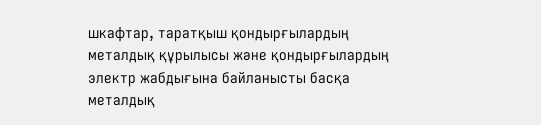шкафтар, таратқыш қондырғылардың металдық құрылысы және қондырғылардың электр жабдығына байланысты басқа металдық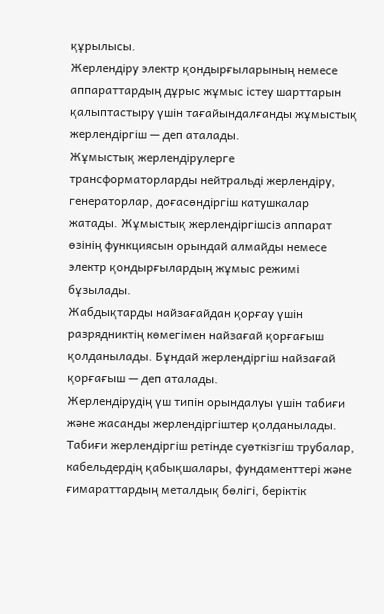құрылысы.
Жерлендіру электр қондырғыларының немесе аппараттардың дұрыс жұмыс істеу шарттарын қалыптастыру үшін тағайындалғанды жұмыстық жерлендіргіш — деп аталады.
Жұмыстық жерлендірулерге трансформаторларды нейтральді жерлендіру, генераторлар, доғасөндіргіш катушкалар жатады. Жұмыстық жерлендіргішсіз аппарат өзінің функциясын орындай алмайды немесе электр қондырғылардың жұмыс режимі бұзылады.
Жабдықтарды найзағайдан қорғау үшін разрядниктің көмегімен найзағай қорғағыш қолданылады. Бұндай жерлендіргіш найзағай қорғағыш — деп аталады.
Жерлендірудің үш типін орындалуы үшін табиғи және жасанды жерлендіргіштер қолданылады.
Табиғи жерлендіргіш ретінде суөткізгіш трубалар, кабельдердің қабықшалары, фундаменттері және ғимараттардың металдық бөлігі, беріктік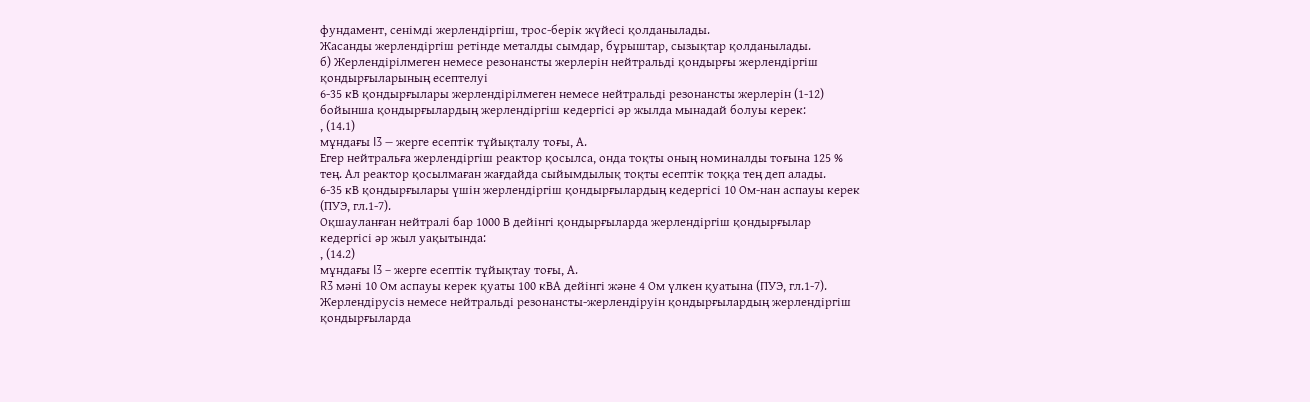фундамент, сенімді жерлендіргіш, трос-берік жүйесі қолданылады.
Жасанды жерлендіргіш ретінде металды сымдар, бұрыштар, сызықтар қолданылады.
б) Жерлендірілмеген немесе резонансты жерлерін нейтральді қондырғы жерлендіргіш қондырғыларының есептелуі
6-35 кВ қондырғылары жерлендірілмеген немесе нейтральді резонансты жерлерін (1-12) бойынша қондырғылардың жерлендіргіш кедергісі әр жылда мынадай болуы керек:
, (14.1)
мұндағы I3 — жерге есептік тұйықталу тоғы, А.
Егер нейтральға жерлендіргіш реактор қосылса, онда тоқты оның номиналды тоғына 125 % тең. Ал реактор қосылмаған жағдайда сыйымдылық тоқты есептік тоққа тең деп алады.
6-35 кВ қондырғылары үшін жерлендіргіш қондырғылардың кедергісі 10 Ом-нан аспауы керек (ПУЭ, гл.1-7).
Оқшауланған нейтралі бар 1000 В дейінгі қондырғыларда жерлендіргіш қондырғылар кедергісі әр жыл уақытында:
, (14.2)
мұндағы I3 – жерге есептік тұйықтау тоғы, А.
R3 мәні 10 Ом аспауы керек қуаты 100 кВА дейінгі және 4 Ом үлкен қуатына (ПУЭ, гл.1-7).
Жерлендірусіз немесе нейтральді резонансты-жерлендіруін қондырғылардың жерлендіргіш қондырғыларда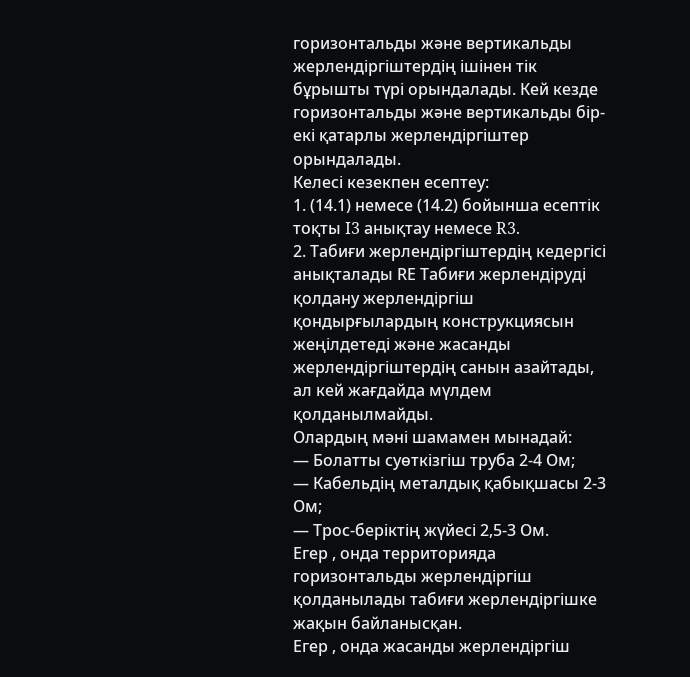горизонтальды және вертикальды жерлендіргіштердің ішінен тік бұрышты түрі орындалады. Кей кезде горизонтальды және вертикальды бір-екі қатарлы жерлендіргіштер орындалады.
Келесі кезекпен есептеу:
1. (14.1) немесе (14.2) бойынша есептік тоқты I3 анықтау немесе R3.
2. Табиғи жерлендіргіштердің кедергісі анықталады RЕ Табиғи жерлендіруді қолдану жерлендіргіш қондырғылардың конструкциясын жеңілдетеді және жасанды жерлендіргіштердің санын азайтады, ал кей жағдайда мүлдем қолданылмайды.
Олардың мәні шамамен мынадай:
— Болатты суөткізгіш труба 2-4 Ом;
— Кабельдің металдық қабықшасы 2-3 Ом;
— Трос-беріктің жүйесі 2,5-3 Ом.
Егер , онда территорияда горизонтальды жерлендіргіш қолданылады табиғи жерлендіргішке жақын байланысқан.
Егер , онда жасанды жерлендіргіш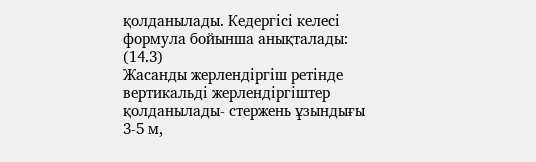қолданылады. Кедергісі келесі формула бойынша анықталады:
(14.3)
Жасанды жерлендіргіш ретінде вертикальді жерлендіргіштер қолданылады- стержень ұзындығы 3-5 м,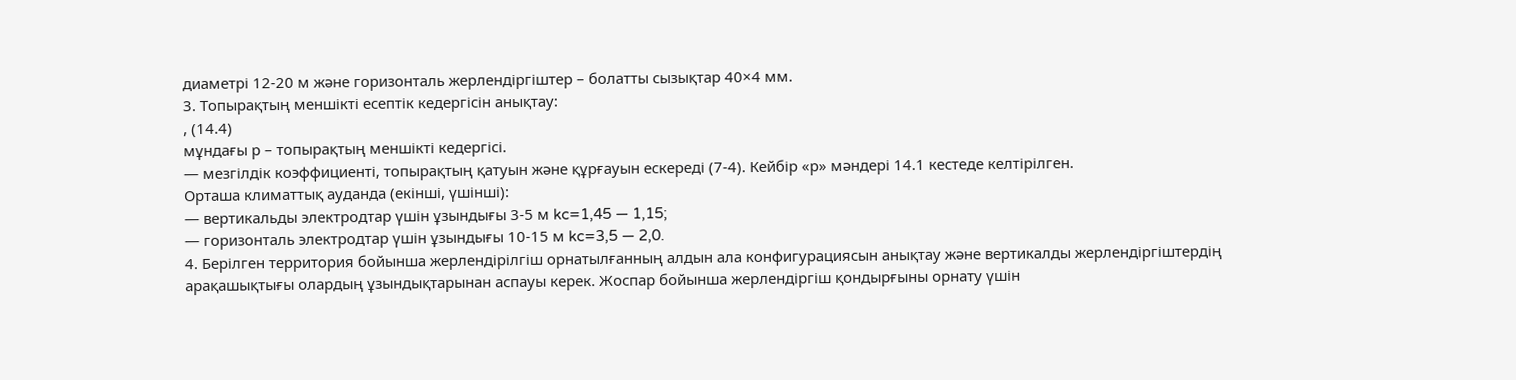диаметрі 12-20 м және горизонталь жерлендіргіштер – болатты сызықтар 40×4 мм.
3. Топырақтың меншікті есептік кедергісін анықтау:
, (14.4)
мұндағы р – топырақтың меншікті кедергісі.
— мезгілдік коэффициенті, топырақтың қатуын және құрғауын ескереді (7-4). Кейбір «р» мәндері 14.1 кестеде келтірілген.
Орташа климаттық ауданда (екінші, үшінші):
— вертикальды электродтар үшін ұзындығы 3-5 м kc=1,45 — 1,15;
— горизонталь электродтар үшін ұзындығы 10-15 м kc=3,5 — 2,0.
4. Берілген территория бойынша жерлендірілгіш орнатылғанның алдын ала конфигурациясын анықтау және вертикалды жерлендіргіштердің арақашықтығы олардың ұзындықтарынан аспауы керек. Жоспар бойынша жерлендіргіш қондырғыны орнату үшін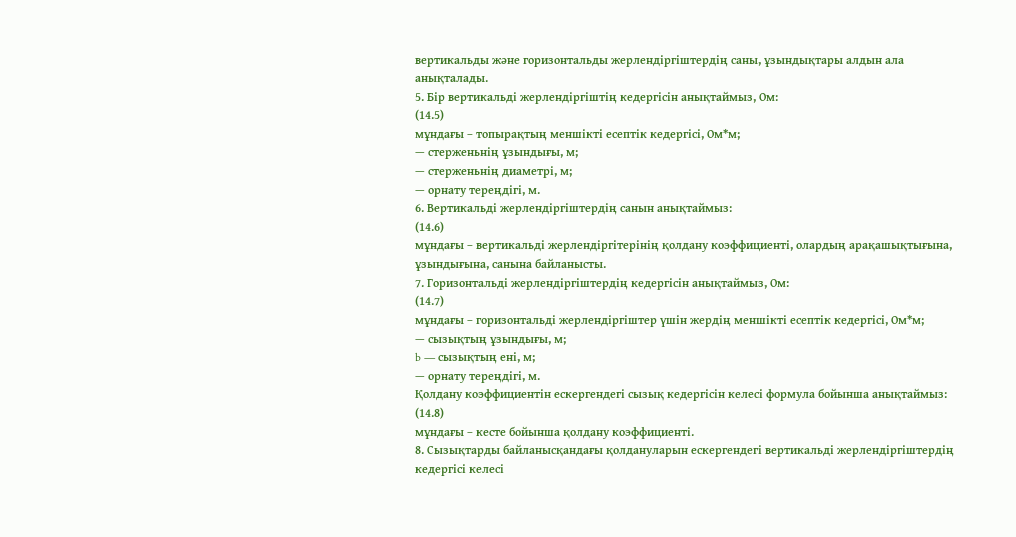вертикальды және горизонтальды жерлендіргіштердің саны, ұзындықтары алдын ала анықталады.
5. Бір вертикальді жерлендіргіштің кедергісін анықтаймыз, Ом:
(14.5)
мұндағы – топырақтың меншікті есептік кедергісі, Ом*м;
— стерженьнің ұзындығы, м;
— стерженьнің диаметрі, м;
— орнату тереңдігі, м.
6. Вертикальді жерлендіргіштердің санын анықтаймыз:
(14.6)
мұндағы – вертикальді жерлендіргітерінің қолдану коэффициенті, олардың арақашықтығына, ұзындығына, санына байланысты.
7. Горизонтальді жерлендіргіштердің кедергісін анықтаймыз, Ом:
(14.7)
мұндағы – горизонтальді жерлендіргіштер үшін жердің меншікті есептік кедергісі, Ом*м;
— сызықтың ұзындығы, м;
b — сызықтың ені, м;
— орнату тереңдігі, м.
Қолдану коэффициентін ескергендегі сызық кедергісін келесі формула бойынша анықтаймыз:
(14.8)
мұндағы – кесте бойынша қолдану коэффициенті.
8. Сызықтарды байланысқандағы қолдануларын ескергендегі вертикальді жерлендіргіштердің кедергісі келесі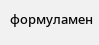формуламен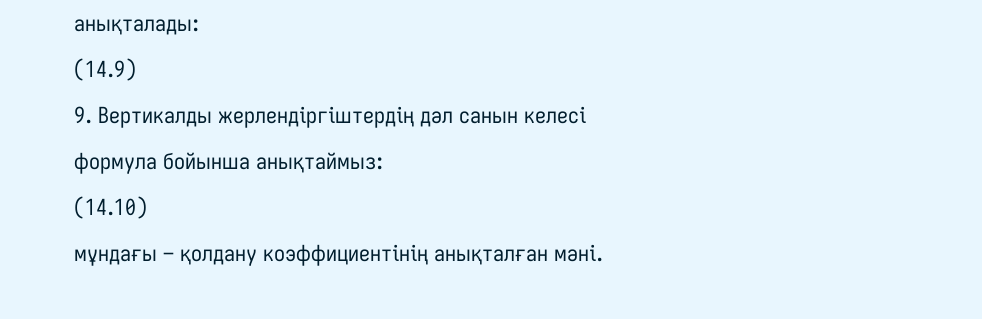анықталады:
(14.9)
9. Вертикалды жерлендіргіштердің дәл санын келесі формула бойынша анықтаймыз:
(14.10)
мұндағы – қолдану коэффициентінің анықталған мәні.